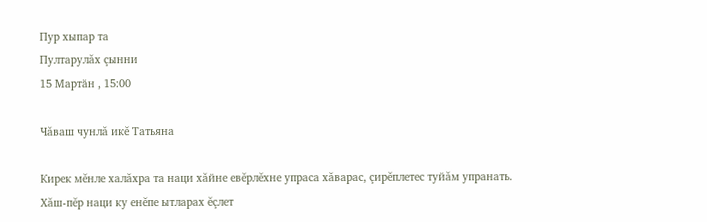Пур хыпар та
Пултарулăх çынни
15 Мартӑн , 15:00

Чăваш чунлă икĕ Татьяна

Кирек мĕнле халăхра та наци хăйне евĕрлĕхне упраса хăварас, çирĕплетес туйăм упранать. Хăш-пĕр наци ку енĕпе ытларах ĕçлет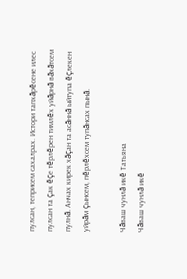пулсан, теприсем сахалрах. Истори тапхăрĕсене илес пулсан та çак ĕçе тĕрлĕрен тимлĕх уйăрнă вăхăтсем пулнă. Анчах кирек хăçан та асăннă ыйтупа ĕçлекен уйрăм çынсем, пĕрлĕхсем тупăнсах пынă.

Чăваш чунлă икĕ Татьяна
Чăваш чунлă икĕ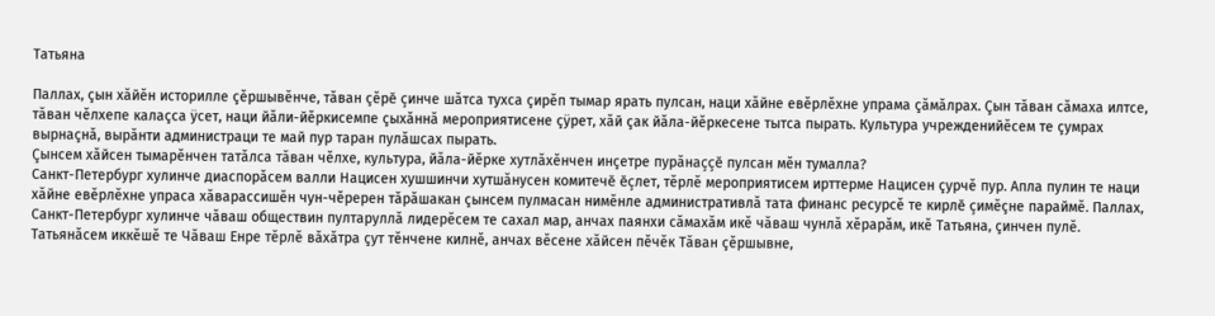Татьяна

Паллах, çын хăйĕн историлле çĕршывĕнче, тăван çĕрĕ çинче шăтса тухса çирĕп тымар ярать пулсан, наци хăйне евĕрлĕхне упрама çăмăлрах. Çын тăван сăмаха илтсе, тăван чĕлхепе калаçса ÿсет, наци йăли-йĕркисемпе çыхăннă мероприятисене çÿрет, хăй çак йăла-йĕркесене тытса пырать. Культура учрежденийĕсем те çумрах вырнаçнă, вырăнти администраци те май пур таран пулăшсах пырать.
Çынсем хăйсен тымарĕнчен татăлса тăван чĕлхе, культура, йăла-йĕрке хутлăхĕнчен инçетре пурăнаççĕ пулсан мĕн тумалла?
Санкт-Петербург хулинче диаспорăсем валли Нацисен хушшинчи хутшăнусен комитечĕ ĕçлет, тĕрлĕ мероприятисем ирттерме Нацисен çурчĕ пур. Апла пулин те наци хăйне евĕрлĕхне упраса хăварассишĕн чун-чĕререн тăрăшакан çынсем пулмасан нимĕнле административлă тата финанс ресурсĕ те кирлĕ çимĕçне параймĕ. Паллах, Санкт-Петербург хулинче чăваш обществин пултаруллă лидерĕсем те сахал мар, анчах паянхи сăмахăм икĕ чăваш чунлă хĕрарăм, икĕ Татьяна, çинчен пулĕ.
Татьянăсем иккĕшĕ те Чăваш Енре тĕрлĕ вăхăтра çут тĕнчене килнĕ, анчах вĕсене хăйсен пĕчĕк Тăван çĕршывне,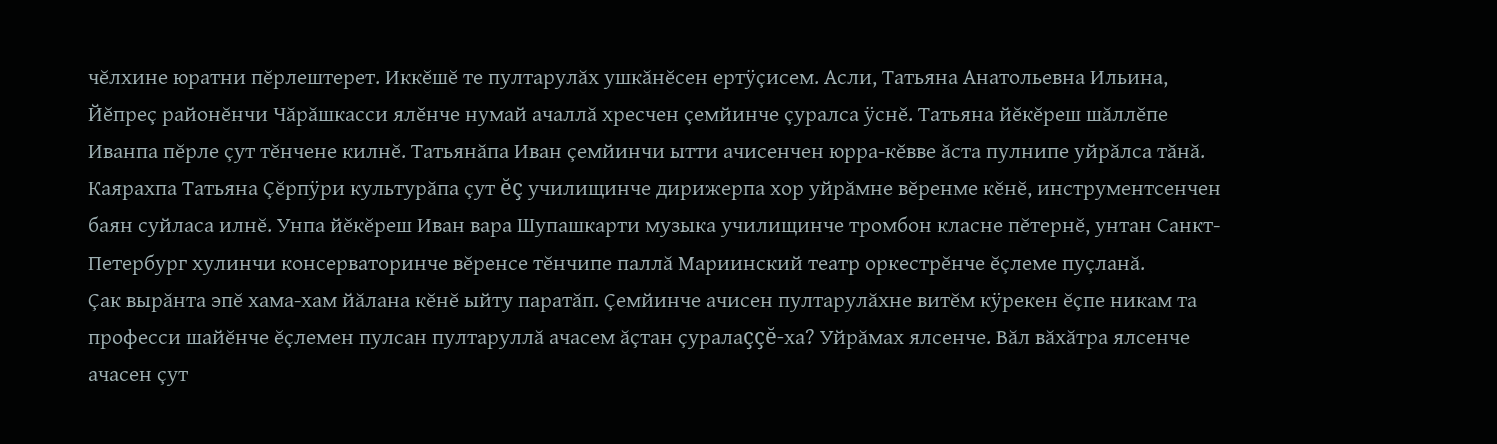чĕлхине юратни пĕрлештерет. Иккĕшĕ те пултарулăх ушкăнĕсен ертÿçисем. Асли, Татьяна Анатольевна Ильина, Йĕпреç районĕнчи Чăрăшкасси ялĕнче нумай ачаллă хресчен çемйинче çуралса ÿснĕ. Татьяна йĕкĕреш шăллĕпе Иванпа пĕрле çут тĕнчене килнĕ. Татьянăпа Иван çемйинчи ытти ачисенчен юрра-кĕвве ăста пулнипе уйрăлса тăнă. Каярахпа Татьяна Çĕрпÿри культурăпа çут ĕç училищинче дирижерпа хор уйрăмне вĕренме кĕнĕ, инструментсенчен баян суйласа илнĕ. Унпа йĕкĕреш Иван вара Шупашкарти музыка училищинче тромбон класне пĕтернĕ, унтан Санкт-Петербург хулинчи консерваторинче вĕренсе тĕнчипе паллă Мариинский театр оркестрĕнче ĕçлеме пуçланă.
Çак вырăнта эпĕ хама-хам йăлана кĕнĕ ыйту паратăп. Çемйинче ачисен пултарулăхне витĕм кÿрекен ĕçпе никам та професси шайĕнче ĕçлемен пулсан пултаруллă ачасем ăçтан çуралаççĕ-ха? Уйрăмах ялсенче. Вăл вăхăтра ялсенче ачасен çут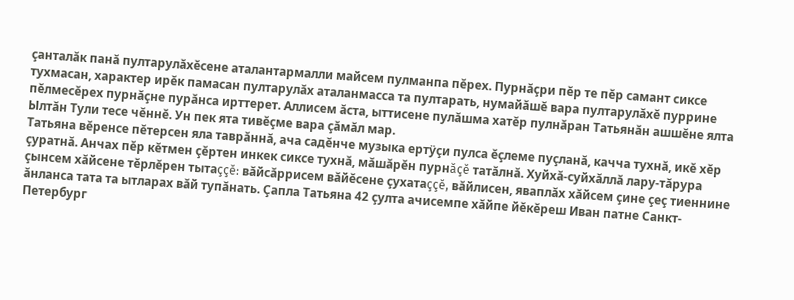çанталăк панă пултарулăхĕсене аталантармалли майсем пулманпа пĕрех. Пурнăçри пĕр те пĕр самант сиксе тухмасан, характер ирĕк памасан пултарулăх аталанмасса та пултарать, нумайăшĕ вара пултарулăхĕ пуррине пĕлмесĕрех пурнăçне пурăнса ирттерет. Аллисем ăста, ыттисене пулăшма хатĕр пулнăран Татьянăн ашшĕне ялта Ылтăн Тули тесе чĕннĕ. Ун пек ята тивĕçме вара çăмăл мар.
Татьяна вĕренсе пĕтерсен яла таврăннă, ача садĕнче музыка ертÿçи пулса ĕçлеме пуçланă, качча тухнă, икĕ хĕр çуратнă. Анчах пĕр кĕтмен çĕртен инкек сиксе тухнă, мăшăрĕн пурнăçĕ татăлнă. Хуйхă-суйхăллă лару-тăрура çынсем хăйсене тĕрлĕрен тытаççĕ: вăйсăррисем вăйĕсене çухатаççĕ, вăйлисен, яваплăх хăйсем çине çеç тиеннине ăнланса тата та ытларах вăй тупăнать. Çапла Татьяна 42 çулта ачисемпе хăйпе йĕкĕреш Иван патне Санкт-Петербург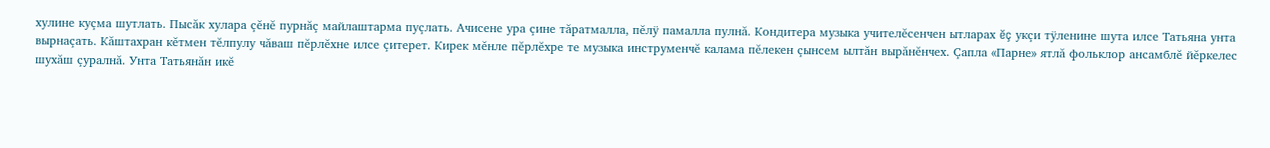хулине куçма шутлать. Пысăк хулара çĕнĕ пурнăç майлаштарма пуçлать. Ачисене ура çине тăратмалла, пĕлÿ памалла пулнă. Кондитера музыка учителĕсенчен ытларах ĕç укçи тÿленине шута илсе Татьяна унта вырнаçать. Кăштахран кĕтмен тĕлпулу чăваш пĕрлĕхне илсе çитерет. Кирек мĕнле пĕрлĕхре те музыка инструменчĕ калама пĕлекен çынсем ылтăн вырăнĕнчех. Çапла «Парне» ятлă фольклор ансамблĕ йĕркелес шухăш çуралнă. Унта Татьянăн икĕ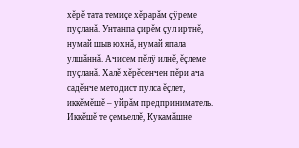хĕрĕ тата темиçе хĕрарăм çÿреме пуçланă. Унтанпа çирĕм çул иртнĕ, нумай шыв юхнă, нумай япала улшăннă. Ачисем пĕлÿ илнĕ, ĕçлеме пуçланă. Халĕ хĕрĕсенчен пĕри ача садĕнче методист пулса ĕçлет, иккĕмĕшĕ – уйрăм предприниматель. Иккĕшĕ те çемьеллĕ, Кукамăшне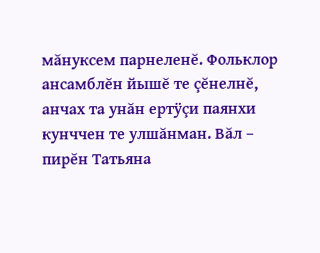мăнуксем парнеленĕ. Фольклор ансамблĕн йышĕ те çĕнелнĕ, анчах та унăн ертÿçи паянхи кунччен те улшăнман. Вăл – пирĕн Татьяна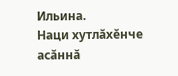Ильина.
Наци хутлăхĕнче асăннă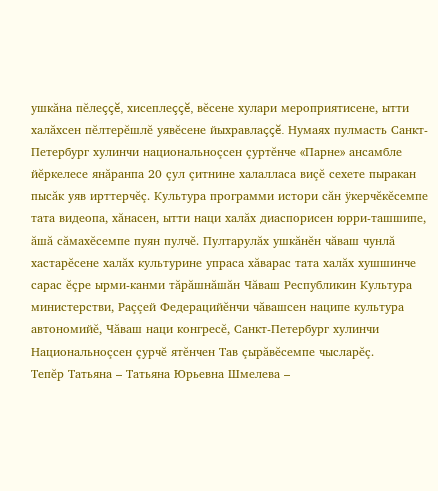ушкăна пĕлеççĕ, хисеплеççĕ, вĕсене хулари мероприятисене, ытти халăхсен пĕлтерĕшлĕ уявĕсене йыхравлаççĕ. Нумаях пулмасть Санкт-Петербург хулинчи национальноçсен çуртĕнче «Парне» ансамбле йĕркелесе янăранпа 20 çул çитнине халалласа виçĕ сехете пыракан пысăк уяв ирттерчĕç. Культура программи истори сăн ÿкерчĕкĕсемпе тата видеопа, хăнасен, ытти наци халăх диаспорисен юрри-ташшипе, ăшă сăмахĕсемпе пуян пулчĕ. Пултарулăх ушкăнĕн чăваш чунлă хастарĕсене халăх культурине упраса хăварас тата халăх хушшинче сарас ĕçре ырми-канми тăрăшнăшăн Чăваш Республикин Культура министерстви, Раççей Федерацийĕнчи чăвашсен наципе культура автономийĕ, Чăваш наци конгресĕ, Санкт-Петербург хулинчи Национальноçсен çурчĕ ятĕнчен Тав çырăвĕсемпе чысларĕç.
Тепĕр Татьяна – Татьяна Юрьевна Шмелева –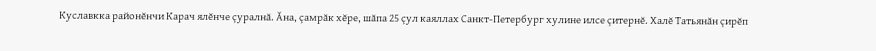Куславкка районĕнчи Карач ялĕнче çуралнă. Ăна, çамрăк хĕре, шăпа 25 çул каяллах Санкт-Петербург хулине илсе çитернĕ. Халĕ Татьянăн çирĕп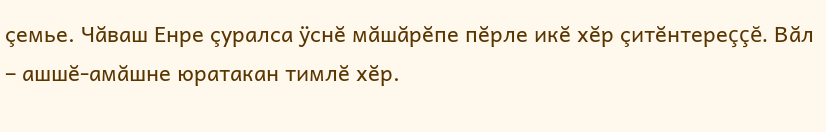çемье. Чăваш Енре çуралса ÿснĕ мăшăрĕпе пĕрле икĕ хĕр çитĕнтереççĕ. Вăл – ашшĕ-амăшне юратакан тимлĕ хĕр.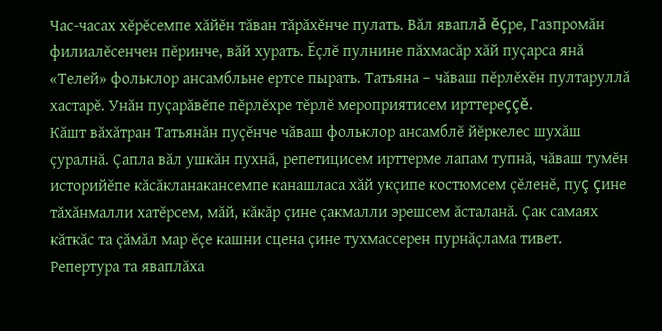Час-часах хĕрĕсемпе хăйĕн тăван тăрăхĕнче пулать. Вăл яваплă ĕçре, Газпромăн филиалĕсенчен пĕринче, вăй хурать. Ĕçлĕ пулнине пăхмасăр хăй пуçарса янă «Телей» фольклор ансамбльне ертсе пырать. Татьяна – чăваш пĕрлĕхĕн пултаруллă хастарĕ. Унăн пуçарăвĕпе пĕрлĕхре тĕрлĕ мероприятисем ирттереççĕ.
Кăшт вăхăтран Татьянăн пуçĕнче чăваш фольклор ансамблĕ йĕркелес шухăш çуралнă. Çапла вăл ушкăн пухнă, репетицисем ирттерме лапам тупнă, чăваш тумĕн историйĕпе кăсăкланакансемпе канашласа хăй укçипе костюмсем çĕленĕ, пуç çине тăхăнмалли хатĕрсем, мăй, кăкăр çине çакмалли эрешсем ăсталанă. Çак самаях кăткăс та çăмăл мар ĕçе кашни сцена çине тухмассерен пурнăçлама тивет. Репертура та яваплăха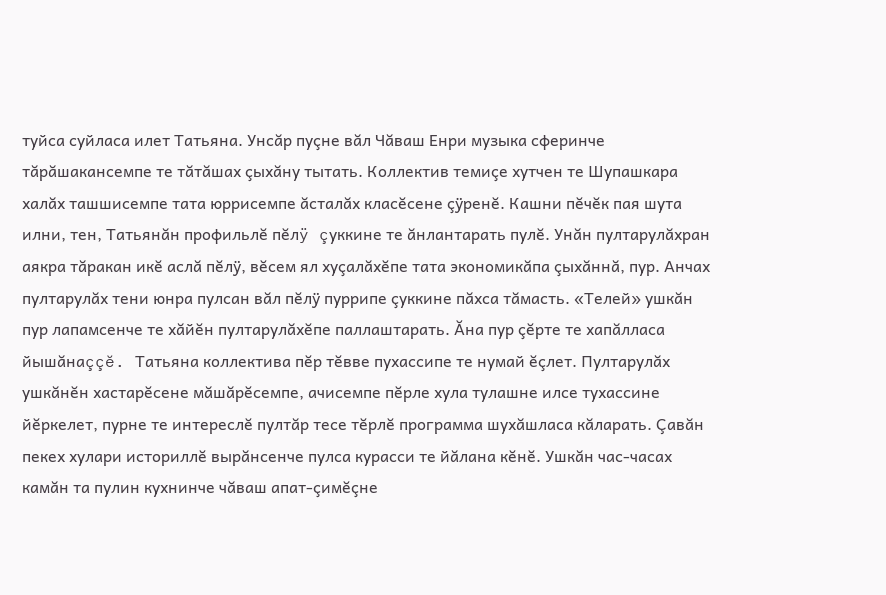туйса суйласа илет Татьяна. Унсăр пуçне вăл Чăваш Енри музыка сферинче тăрăшакансемпе те тăтăшах çыхăну тытать. Коллектив темиçе хутчен те Шупашкара халăх ташшисемпе тата юррисемпе ăсталăх класĕсене çÿренĕ. Кашни пĕчĕк пая шута илни, тен, Татьянăн профильлĕ пĕлÿ çуккине те ăнлантарать пулĕ. Унăн пултарулăхран аякра тăракан икĕ аслă пĕлÿ, вĕсем ял хуçалăхĕпе тата экономикăпа çыхăннă, пур. Анчах пултарулăх тени юнра пулсан вăл пĕлÿ пуррипе çуккине пăхса тăмасть. «Телей» ушкăн пур лапамсенче те хăйĕн пултарулăхĕпе паллаштарать. Ăна пур çĕрте те хапăлласа йышăнаççĕ. Татьяна коллектива пĕр тĕвве пухассипе те нумай ĕçлет. Пултарулăх ушкăнĕн хастарĕсене мăшăрĕсемпе, ачисемпе пĕрле хула тулашне илсе тухассине йĕркелет, пурне те интереслĕ пултăр тесе тĕрлĕ программа шухăшласа кăларать. Çавăн пекех хулари историллĕ вырăнсенче пулса курасси те йăлана кĕнĕ. Ушкăн час-часах камăн та пулин кухнинче чăваш апат-çимĕçне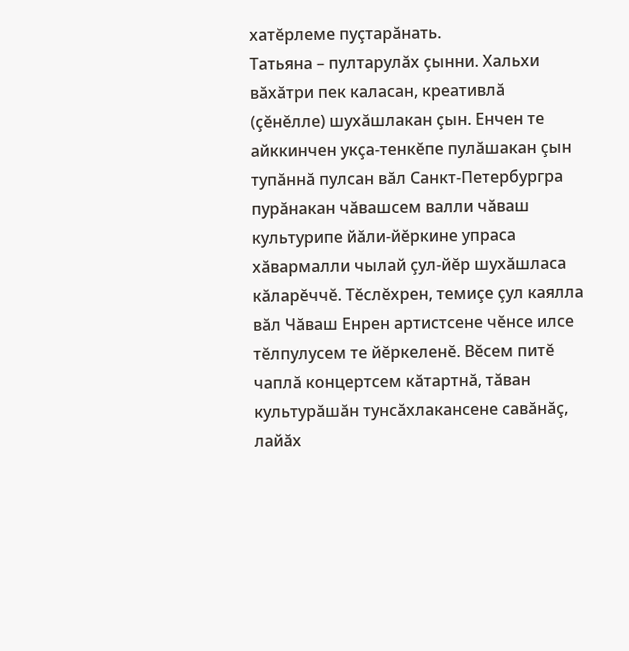хатĕрлеме пуçтарăнать.
Татьяна – пултарулăх çынни. Хальхи вăхăтри пек каласан, креативлă (çĕнĕлле) шухăшлакан çын. Енчен те айккинчен укçа-тенкĕпе пулăшакан çын тупăннă пулсан вăл Санкт-Петербургра пурăнакан чăвашсем валли чăваш культурипе йăли-йĕркине упраса хăвармалли чылай çул-йĕр шухăшласа кăларĕччĕ. Тĕслĕхрен, темиçе çул каялла вăл Чăваш Енрен артистсене чĕнсе илсе тĕлпулусем те йĕркеленĕ. Вĕсем питĕ чаплă концертсем кăтартнă, тăван культурăшăн тунсăхлакансене савăнăç, лайăх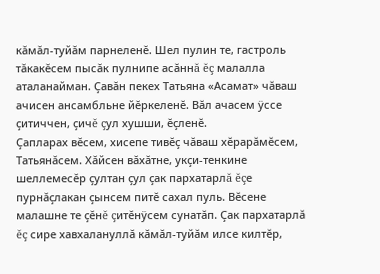кăмăл-туйăм парнеленĕ. Шел пулин те, гастроль тăкакĕсем пысăк пулнипе асăннă ĕç малалла аталанайман. Çавăн пекех Татьяна «Асамат» чăваш ачисен ансамбльне йĕркеленĕ. Вăл ачасем ÿссе çитиччен, çичĕ çул хушши, ĕçленĕ.
Çапларах вĕсем, хисепе тивĕç чăваш хĕрарăмĕсем, Татьянăсем. Хăйсен вăхăтне, укçи-тенкине шеллемесĕр çултан çул çак пархатарлă ĕçе пурнăçлакан çынсем питĕ сахал пуль. Вĕсене малашне те çĕнĕ çитĕнÿсем сунатăп. Çак пархатарлă ĕç сире хавхалануллă кăмăл-туйăм илсе килтĕр,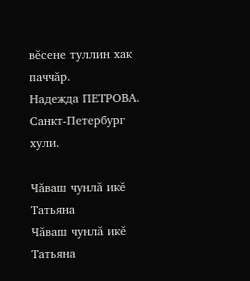вĕсене туллин хак паччăр.
Надежда ПЕТРОВА.
Санкт-Петербург хули.

Чăваш чунлă икĕ Татьяна
Чăваш чунлă икĕ Татьяна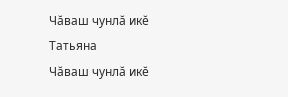Чăваш чунлă икĕ Татьяна
Чăваш чунлă икĕ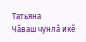Татьяна
Чăваш чунлă икĕ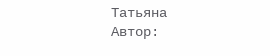Татьяна
Автор: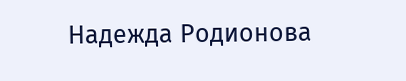Надежда Родионова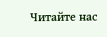Читайте нас